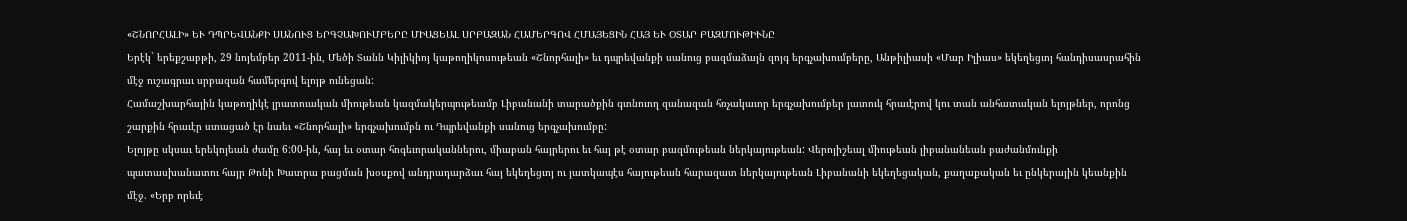«ՇՆՈՐՀԱԼԻ» ԵՒ ԴՊՐԵՎԱՆՔԻ ՍԱՆՈՒՑ ԵՐԳՉԱԽՈՒՄԲԵՐԸ ՄԻԱՑԵԱԼ ՍՐԲԱԶԱՆ ՀԱՄԵՐԳՈՎ ՀՄԱՅԵՑԻՆ ՀԱՅ ԵՒ ՕՏԱՐ ԲԱԶՄՈՒԹԻՒՆԸ
Երէկ` երեքշաբթի, 29 նոյեմբեր 2011-ին, Մեծի Տանն Կիլիկիոյ կաթողիկոսութեան «Շնորհալի» եւ դպրեվանքի սանուց բազմաձայն զոյգ երգչախումբերը, Անթիլիասի «Մար Իլիաս» եկեղեցւոյ հանդիսասրահին մէջ ուշագրաւ սրբազան համերգով ելոյթ ունեցան:
Համաշխարհային կաթողիկէ լրատուական միութեան կազմակերպութեամբ Լիբանանի տարածքին գտնուող զանազան հռչակաւոր երգչախումբեր յատուկ հրաւէրով կու տան անհատական ելոյթներ, որոնց շարքին հրաւէր ստացած էր նաեւ «Շնորհալի» երգչախումբն ու Դպրեվանքի սանուց երգչախումբը:
Ելոյթը սկսաւ երեկոյեան ժամը 6:00-ին, հայ եւ օտար հոգեւորականներու, միաբան հայրերու եւ հայ թէ օտար բազմութեան ներկայութեան: Վերոյիշեալ միութեան լիբանանեան բաժանմունքի պատասխանատու հայր Թոնի Խատրա բացման խօսքով անդրադարձաւ հայ եկեղեցւոյ ու յատկապէս հայութեան հարազատ ներկայութեան Լիբանանի եկեղեցական, քաղաքական եւ ընկերային կեանքին մէջ. «Երբ որեւէ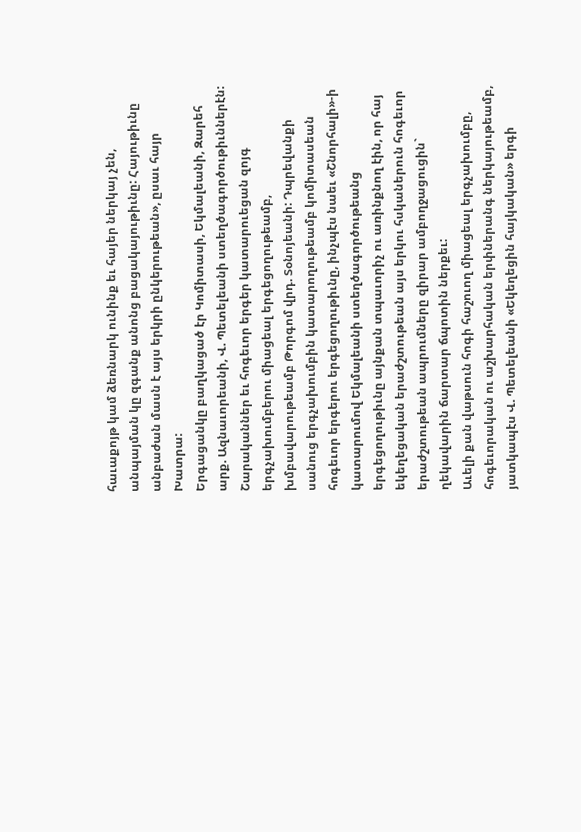հաւաքոյթ կամ ձեռնարկ ունինք եւ հայեր ներկայ չեն, անպայման կը զգանք անոնց բացակայութիւնը: Հայութիւնը անբաժան մասն է այս երկրի ընկերութեան», ըսաւ հայր Խատրա:
Երգացանկը բաղկացած էր Կոմիտասի, Եկմալեանի, Զարեհ արք. Ազնաւորեանի, Վ. Պետելեանի ստեղծագործութիւններէն: Շարականներ եւ հոգեւոր երգեր կատարուեցան զոյգ երգչախումբերու միացեալ երգեցողութեամբ, խմբավարութեամբ Թորգոմ վրդ. Տօնոյեանի: Դպրեվանքի սանուց երգչախումբին կատարողութեամբ կոմիտասեան հոգեւոր երգերու երգեցողութիւնը, ինչպէս նաեւ «Շնորհալի»-ի կատարումով Եկմալեանի ստեղծագործութեանց երգեցողութիւնը այնքան տպաւորիչ ու առինքնող էին, որ հայ եկեղեցական երաժշտութեան այս երկու հսկաներուն հոգեւոր երաժշտութեան ապրումները զիրար ամբողջացուցին` ղեկավարին ճարտար ճպոտին ներքեւ:
Աւելի քան վաթսուն հոգի հաշուող միացեալ երգչախումբը, հոգեւորական ու աշխարհական երփներանգ ներկայութեամբ, յատկապէս Վ. Պետելեանի «Եկեղեցին հայկական» երգի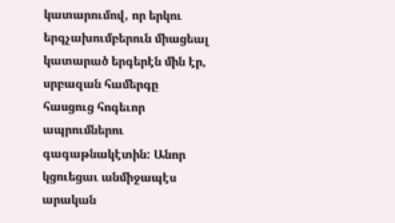կատարումով, որ երկու երգչախումբերուն միացեալ կատարած երգերէն մին էր, սրբազան համերգը հասցուց հոգեւոր ապրումներու գագաթնակէտին: Անոր կցուեցաւ անմիջապէս արական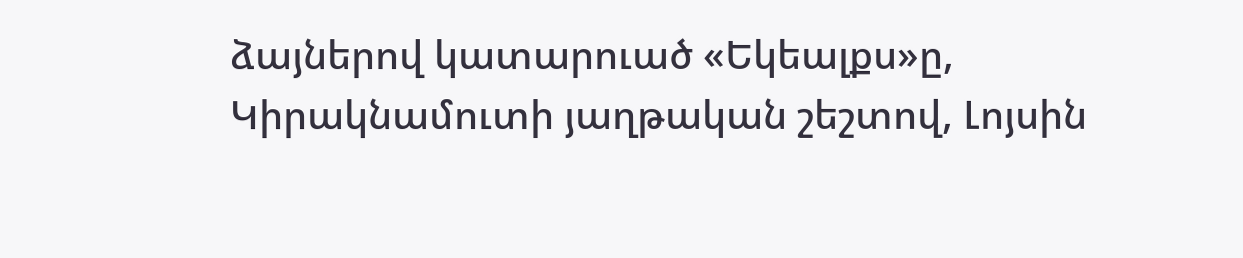ձայներով կատարուած «Եկեալքս»ը, Կիրակնամուտի յաղթական շեշտով, Լոյսին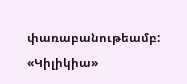փառաբանութեամբ:
«Կիլիկիա»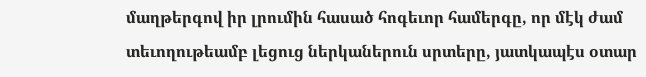մաղթերգով իր լրումին հասած հոգեւոր համերգը, որ մէկ ժամ տեւողութեամբ լեցուց ներկաներուն սրտերը, յատկապէս օտար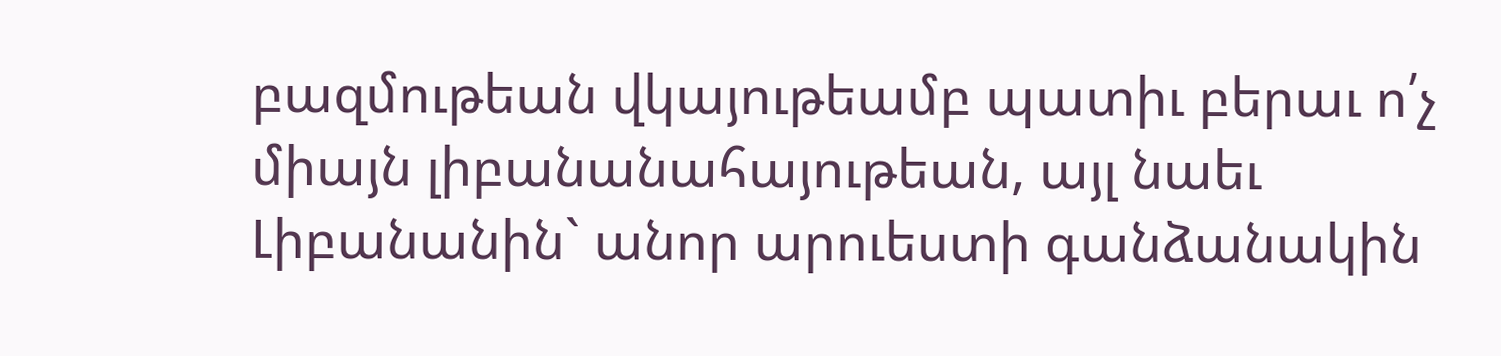բազմութեան վկայութեամբ պատիւ բերաւ ո՛չ միայն լիբանանահայութեան, այլ նաեւ Լիբանանին` անոր արուեստի գանձանակին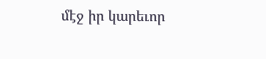մէջ իր կարեւոր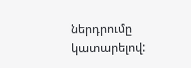ներդրումը կատարելով: